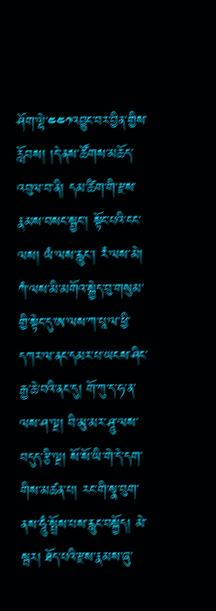ཤོག་ལྷེ་༤༤༡འབྱུང་བར་བྱིན་གྱིས་རློབས། །དེ་ནས་ཚོགས་མཆོད་འབུལ་བ་ནི། དམ་ཚིག་གི་རྫས་རྣམས་བསང་སྦྱང་། སྟོང་པའི་ངང་ལས། ཡཾ་ལས་རླུང་། རཾ་ལས་མེ། ཀཾ་ལས་མི་མགོའ་སྒྱེད་བུ་གསུམ་གྱི་སྟེང་དུ་ཨ་ལས་ཀ་པཱ་ལ་ཕྱི་དཀར་ལ་ནང་དམར་པ་ཡངས་ཤིང་རྒྱ་ཆེ་བའི་ནང་དུ། གོ་ཀུ་ད་ཧ་ན་ལས་ཤ་ལྔ། བི་མུ་མར་ཤཱུ་ལས་བདུད་རྩི་ལྔ། སོ་སོ་ཡི་གེ་དེ་དག་གིས་མཚན་པ། རང་གི་སྣ་བུག་ནས་ཧཱུྃ་སྤྲོས་པས་རླུང་བསྐྱོད། མེ་སྦར། ཐོད་པའི་རྫས་རྣམས་ཞུ་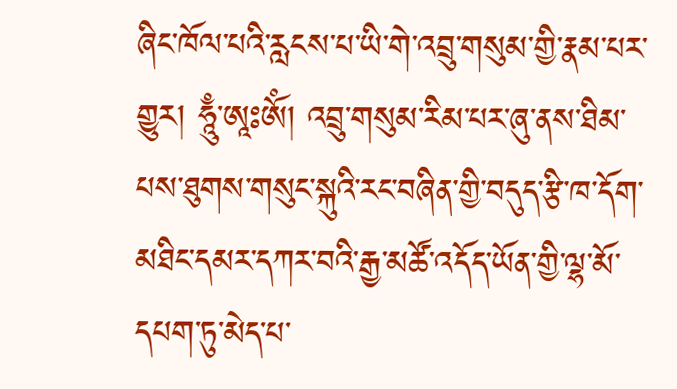ཞིང་ཁོལ་པའི་རླངས་པ་ཡི་གེ་འབྲུ་གསུམ་གྱི་རྣམ་པར་གྱུར། ཧཱུྃ་ཨཱཿༀ། འབྲུ་གསུམ་རིམ་པར་ཞུ་ནས་ཐིམ་པས་ཐུགས་གསུང་སྐུའི་རང་བཞིན་གྱི་བདུད་རྩི་ཁ་དོག་མཐིང་དམར་དཀར་བའི་རྒྱ་མཚོ་འདོད་ཡོན་གྱི་ལྷ་མོ་དཔག་ཏུ་མེད་པ་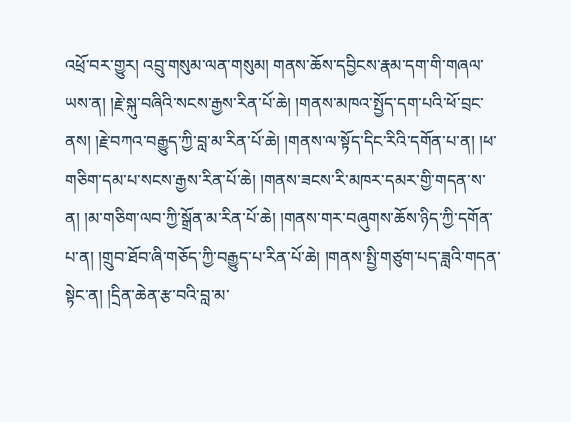འཕྲོ་བར་གྱུར། འབྲུ་གསུམ་ལན་གསུམ། གནས་ཆོས་དབྱིངས་རྣམ་དག་གི་གཞལ་ཡས་ན། །རྗེ་སྐུ་བཞིའི་སངས་རྒྱས་རིན་པོ་ཆེ། །གནས་མཁའ་སྤྱོད་དག་པའི་ཕོ་བྲང་ནས། །རྗེ་བཀའ་བརྒྱུད་ཀྱི་བླ་མ་རིན་པོ་ཆེ། །གནས་ལ་སྟོད་དིང་རིའི་དགོན་པ་ན། །ཕ་གཅིག་དམ་པ་སངས་རྒྱས་རིན་པོ་ཆེ། །གནས་ཟངས་རི་མཁར་དམར་གྱི་གདན་ས་ན། །མ་གཅིག་ལབ་ཀྱི་སྒྲོན་མ་རིན་པོ་ཆེ། །གནས་གར་བཞུགས་ཆོས་ཉིད་ཀྱི་དགོན་པ་ན། །གྲུབ་ཐོབ་ཞི་གཅོད་ཀྱི་བརྒྱུད་པ་རིན་པོ་ཆེ། །གནས་སྤྱི་གཙུག་པད་ཟླའི་གདན་སྟེང་ན། །དྲིན་ཆེན་རྩ་བའི་བླ་མ་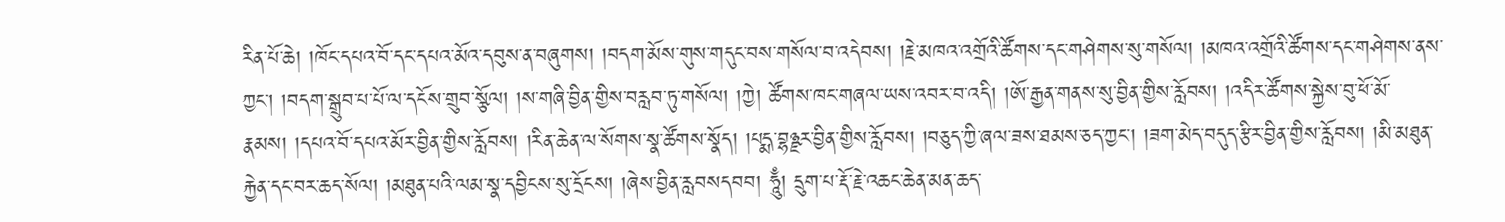རིན་པོ་ཆེ། །ཁོང་དཔའ་བོ་དང་དཔའ་མོའ་དབུས་ན་བཞུགས། །བདག་མོས་གུས་གདུང་བས་གསོལ་བ་འདེབས། །རྗེ་མཁའ་འགྲོའི་ཚོགས་དང་གཤེགས་སུ་གསོལ། །མཁའ་འགྲོའི་ཚོགས་དང་གཤེགས་ནས་ཀྱང་། །བདག་སྒྲུབ་པ་པོ་ལ་དངོས་གྲུབ་སྩོལ། །ས་གཞི་བྱིན་གྱིས་བརླབ་ཏུ་གསོལ། །ཀྱེ། ཚོགས་ཁང་གཞལ་ཡས་འབར་བ་འདི། །ཨོ་རྒྱན་གནས་སུ་བྱིན་གྱིས་རློབས། །འདིར་ཚོགས་སྐྱེས་བུ་ཕོ་མོ་རྣམས། །དཔའ་བོ་དཔའ་མོར་བྱིན་གྱིས་རློབས། །རིན་ཆེན་ལ་སོགས་སྣ་ཚོགས་སྣོད། །པདྨ་བྷཉྫར་བྱིན་གྱིས་རློབས། །བཅུད་ཀྱི་ཞལ་ཟས་ཐམས་ཅད་ཀྱང་། །ཟག་མེད་བདུད་རྩིར་བྱིན་གྱིས་རློབས། །མི་མཐུན་རྐྱེན་དང་བར་ཆད་སོལ། །མཐུན་པའི་ལམ་སྣ་དབྱིངས་སུ་དྲོངས། །ཞེས་བྱིན་རླབསདབབ། ཧཱུྃ། དྲུག་པ་རྡོ་རྗེ་འཆང་ཆེན་མན་ཆད་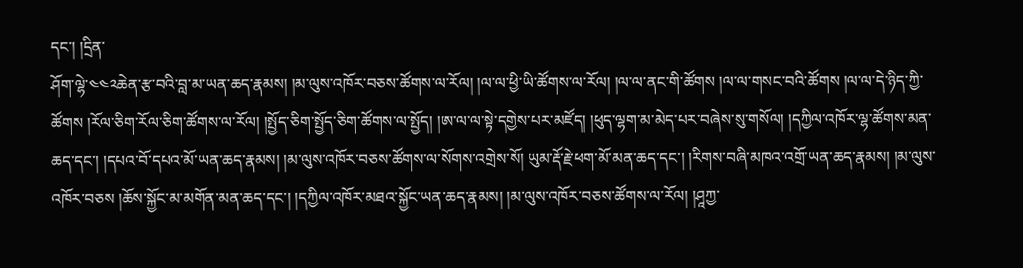དང་། །དྲིན་
ཤོག་ལྷེ་༤༤༢ཆེན་རྩ་བའི་བླ་མ་ཡན་ཆད་རྣམས། །མ་ལུས་འཁོར་བཅས་ཚོགས་ལ་རོལ། །ལ་ལ་ཕྱི་ཡི་ཚོགས་ལ་རོལ། །ལ་ལ་ནང་གི་ཚོགས །ལ་ལ་གསང་བའི་ཚོགས །ལ་ལ་དེ་ཉིད་ཀྱི་ཚོགས །རོལ་ཅིག་རོལ་ཅིག་ཚོགས་ལ་རོལ། །སྤྱོད་ཅིག་སྤྱོད་ཅིག་ཚོགས་ལ་སྤྱོད། །ཨ་ལ་ལ་སྟེ་དགྱེས་པར་མཛོད། །ཕུད་ལྷག་མ་མེད་པར་བཞེས་སུ་གསོལ། །དཀྱིལ་འཁོར་ལྷ་ཚོགས་མན་ཆད་དང་། །དཔའ་བོ་དཔའ་མོ་ཡན་ཆད་རྣམས། །མ་ལུས་འཁོར་བཅས་ཚོགས་ལ་སོགས་འགྲེས་སོ། ཡུམ་རྡོ་རྗེ་ཕག་མོ་མན་ཆད་དང་། །རིགས་བཞི་མཁའ་འགྲོ་ཡན་ཆད་རྣམས། །མ་ལུས་འཁོར་བཅས །ཆོས་སྐྱོང་མ་མགོན་མན་ཆད་དང་། །དཀྱིལ་འཁོར་མཐའ་སྐྱོང་ཡན་ཆད་རྣམས། །མ་ལུས་འཁོར་བཅས་ཚོགས་ལ་རོལ། །ཤཱཀྱ་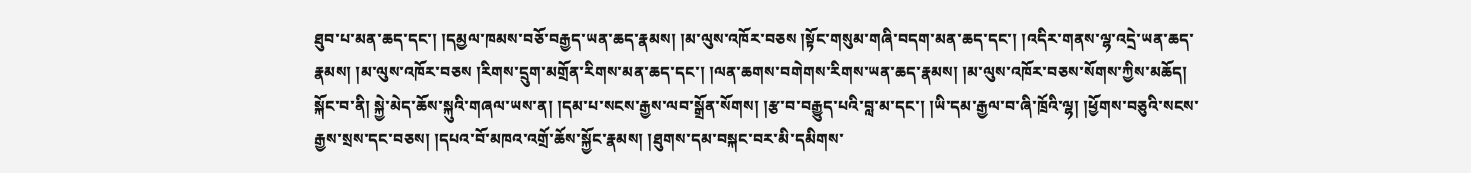ཐུབ་པ་མན་ཆད་དང་། །དམྱལ་ཁམས་བཅོ་བརྒྱད་ཡན་ཆད་རྣམས། །མ་ལུས་འཁོར་བཅས །སྟོང་གསུམ་གཞི་བདག་མན་ཆད་དང་། །འདིར་གནས་ལྷ་འདྲེ་ཡན་ཆད་རྣམས། །མ་ལུས་འཁོར་བཅས །རིགས་དྲུག་མགྲོན་རིགས་མན་ཆད་དང་། །ལན་ཆགས་བགེགས་རིགས་ཡན་ཆད་རྣམས། །མ་ལུས་འཁོར་བཅས་སོགས་ཀྱིས་མཆོད། སྐོང་བ་ནི། སྐྱེ་མེད་ཆོས་སྐུའི་གཞལ་ཡས་ན། །དམ་པ་སངས་རྒྱས་ལབ་སྒྲོན་སོགས། །རྩ་བ་བརྒྱུད་པའི་བླ་མ་དང་། །ཡི་དམ་རྒྱལ་བ་ཞི་ཁྲོའི་ལྷ། །ཕྱོགས་བཅུའི་སངས་རྒྱས་སྲས་དང་བཅས། །དཔའ་བོ་མཁའ་འགྲོ་ཆོས་སྐྱོང་རྣམས། །ཐུགས་དམ་བསྐང་བར་མི་དམིགས་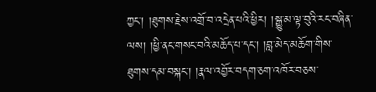ཀྱང་། །ཐུགས་རྗེས་འགྲོ་བ་འདྲེན་པའི་ཕྱིར། །སྒྱུ་མ་ལྟ་བུའི་རང་བཞིན་ལས། །ཕྱི་ནང་གསང་བའི་མཆོད་པ་དང་། །བླ་མེད་མཆོག་གིས་ཐུགས་དམ་བསྐང་། །རྣལ་འབྱོར་བདག་ཅག་འཁོར་བཅས་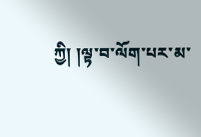ཀྱི། །ལྟ་བ་ལོག་པར་མ་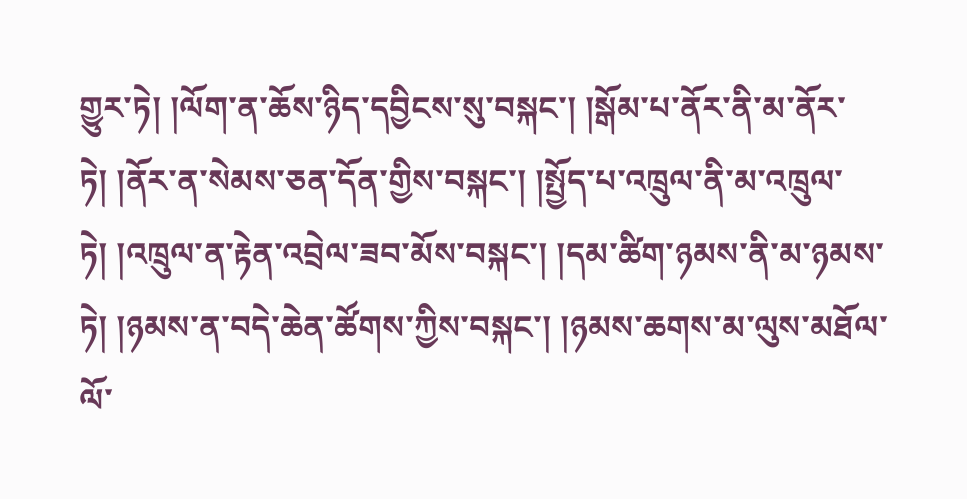གྱུར་ཏེ། །ལོག་ན་ཆོས་ཉིད་དབྱིངས་སུ་བསྐང་། །སྒོམ་པ་ནོར་ནི་མ་ནོར་ཏེ། །ནོར་ན་སེམས་ཅན་དོན་གྱིས་བསྐང་། །སྤྱོད་པ་འཁྲུལ་ནི་མ་འཁྲུལ་ཏེ། །འཁྲུལ་ན་རྟེན་འབྲེལ་ཟབ་མོས་བསྐང་། །དམ་ཚིག་ཉམས་ནི་མ་ཉམས་ཏེ། །ཉམས་ན་བདེ་ཆེན་ཚོགས་ཀྱིས་བསྐང་། །ཉམས་ཆགས་མ་ལུས་མཐོལ་ལོ་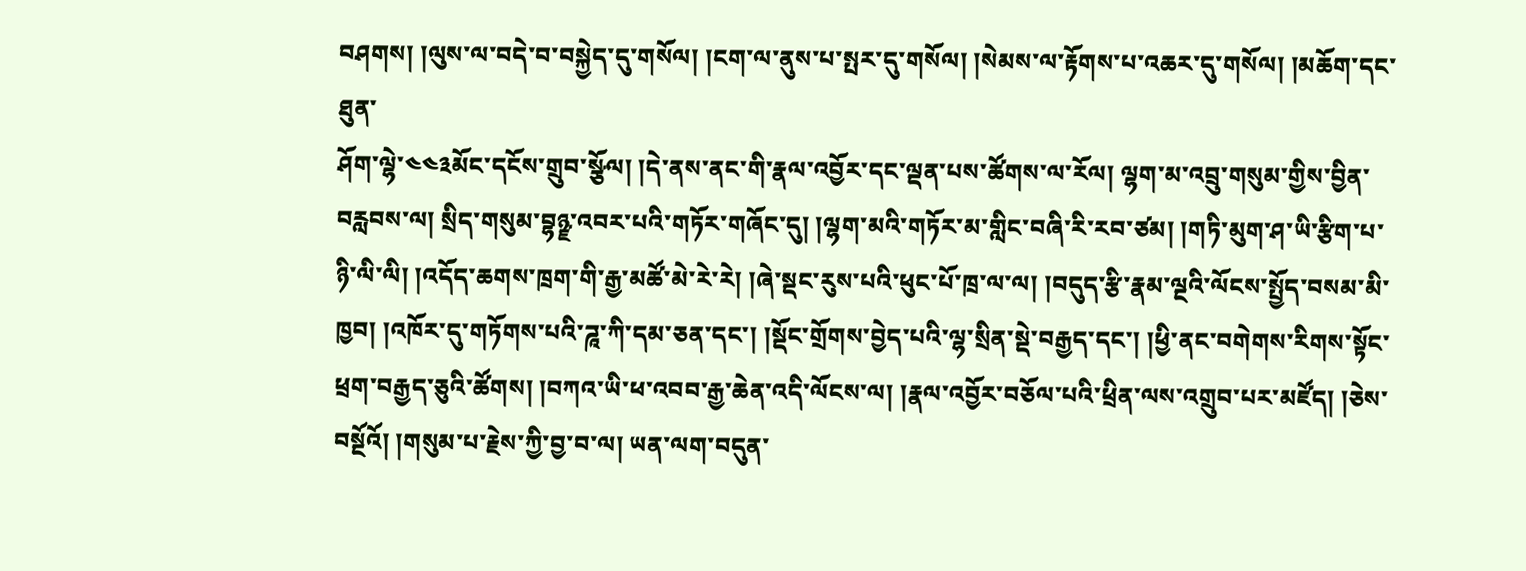བཤགས། །ལུས་ལ་བདེ་བ་བསྐྱེད་དུ་གསོལ། །ངག་ལ་ནུས་པ་སྤར་དུ་གསོལ། །སེམས་ལ་རྟོགས་པ་འཆར་དུ་གསོལ། །མཆོག་དང་ཐུན་
ཤོག་ལྷེ་༤༤༣མོང་དངོས་གྲུབ་སྩོལ། །དེ་ནས་ནང་གི་རྣལ་འབྱོར་དང་ལྡན་པས་ཚོགས་ལ་རོལ། ལྷག་མ་འབྲུ་གསུམ་གྱིས་བྱིན་བརླབས་ལ། སྲིད་གསུམ་བྷཉྫ་འབར་པའི་གཏོར་གཞོང་དུ། །ལྷག་མའི་གཏོར་མ་གླིང་བཞི་རི་རབ་ཙམ། །གཏི་མུག་ཤ་ཡི་རྩིག་པ་ཉི་ལི་ལི། །འདོད་ཆགས་ཁྲག་གི་རྒྱ་མཚོ་མེ་རེ་རེ། །ཞེ་སྡང་རུས་པའི་ཕུང་པོ་ཁྲ་ལ་ལ། །བདུད་རྩི་རྣམ་ལྔའི་ལོངས་སྤྱོད་བསམ་མི་ཁྱབ། །འཁོར་དུ་གཏོགས་པའི་ཌཱ་ཀི་དམ་ཅན་དང་། །སྡོང་གྲོགས་བྱེད་པའི་ལྷ་སྲིན་སྡེ་བརྒྱད་དང་། །ཕྱི་ནང་བགེགས་རིགས་སྟོང་ཕྲག་བརྒྱད་ཅུའི་ཚོགས། །བཀའ་ཡི་ཕ་འབབ་རྒྱ་ཆེན་འདི་ལོངས་ལ། །རྣལ་འབྱོར་བཅོལ་པའི་ཕྲིན་ལས་འགྲུབ་པར་མཛོད། །ཅེས་བསྔོའོ། །གསུམ་པ་རྗེས་ཀྱི་བྱ་བ་ལ། ཡན་ལག་བདུན་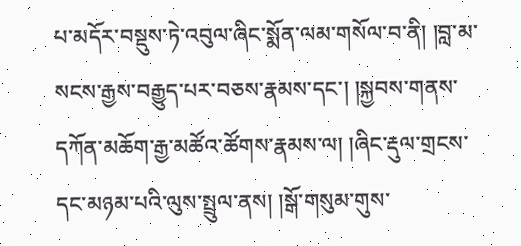པ་མདོར་བསྡུས་ཏེ་འབུལ་ཞིང་སྨོན་ལམ་གསོལ་བ་ནི། །བླ་མ་སངས་རྒྱས་བརྒྱུད་པར་བཅས་རྣམས་དང་། །སྐྱབས་གནས་དཀོན་མཆོག་རྒྱ་མཚོའ་ཚོགས་རྣམས་ལ། །ཞིང་རྡུལ་གྲངས་དང་མཉམ་པའི་ལུས་སྤྲུལ་ནས། །སྒོ་གསུམ་གུས་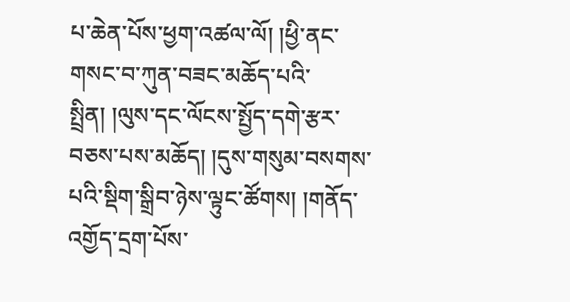པ་ཆེན་པོས་ཕྱག་འཚལ་ལོ། །ཕྱི་ནང་གསང་བ་ཀུན་བཟང་མཆོད་པའི་སྤྲིན། །ལུས་དང་ལོངས་སྤྱོད་དགེ་རྩར་བཅས་པས་མཆོད། །དུས་གསུམ་བསགས་པའི་སྡིག་སྒྲིབ་ཉེས་ལྟུང་ཚོགས། །གནོད་འགྱོད་དྲག་པོས་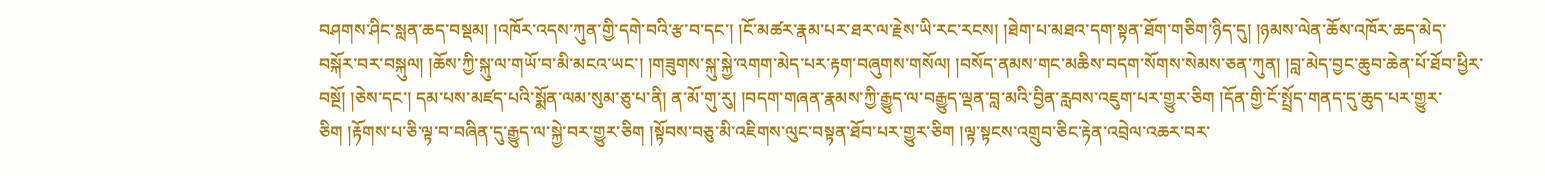བཤགས་ཤིང་སླན་ཆད་བསྡམ། །འཁོར་འདས་ཀུན་གྱི་དགེ་བའི་རྩ་བ་དང་། །ངོ་མཚར་རྣམ་པར་ཐར་ལ་རྗེས་ཡི་རང་རངས། །ཐེག་པ་མཐའ་དག་སྟན་ཐོག་གཅིག་ཉིད་དུ། །ཉམས་ལེན་ཆོས་འཁོར་ཆད་མེད་བསྐོར་བར་བསྐུལ། །ཆོས་ཀྱི་སྐུ་ལ་གཡོ་བ་མི་མངའ་ཡང་། །གཟུགས་སྐུ་སྐྱེ་འགག་མེད་པར་རྟག་བཞུགས་གསོལ། །བསོད་ནམས་གང་མཆིས་བདག་སོགས་སེམས་ཅན་ཀུན། །བླ་མེད་བྱང་ཆུབ་ཆེན་པོ་ཐོབ་ཕྱིར་བསྔོ། །ཅེས་དང་། དམ་པས་མཛད་པའི་སྨོན་ལམ་སུམ་ཅུ་པ་ནི། ན་མོ་གུ་རུ། །བདག་གཞན་རྣམས་ཀྱི་རྒྱུད་ལ་བརྒྱུད་ལྡན་བླ་མའི་བྱིན་རླབས་འཇུག་པར་གྱུར་ཅིག །དོན་གྱི་ངོ་སྤྲོད་གནད་དུ་ཆུད་པར་གྱུར་ཅིག །རྟོགས་པ་ཅི་ལྟ་བ་བཞིན་དུ་རྒྱུད་ལ་སྐྱེ་བར་གྱུར་ཅིག །སྟོབས་བཅུ་མི་འཇིགས་ལུང་བསྟན་ཐོབ་པར་གྱུར་ཅིག །ལྟ་སྟངས་འགྲུབ་ཅིང་རྟེན་འབྲེལ་འཆར་བར་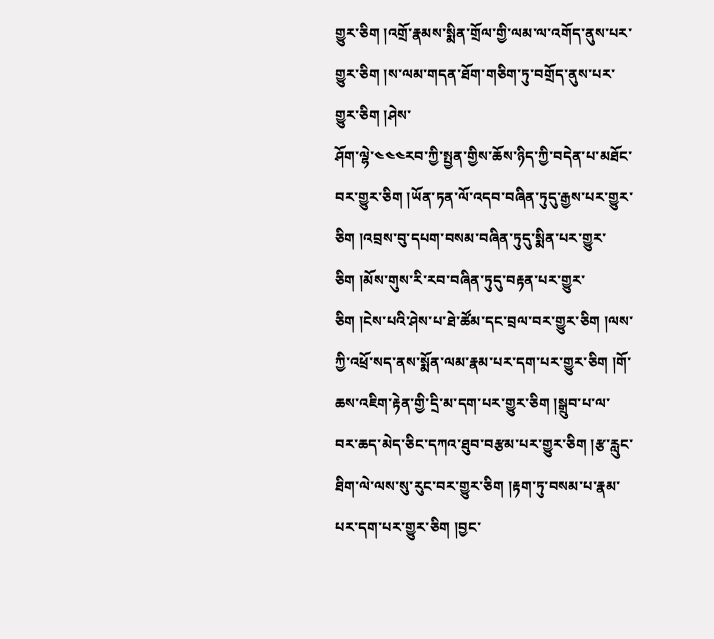གྱུར་ཅིག །འགྲོ་རྣམས་སྨིན་གྲོལ་གྱི་ལམ་ལ་འགོད་ནུས་པར་གྱུར་ཅིག །ས་ལམ་གདན་ཐོག་གཅིག་ཏུ་བགྲོད་ནུས་པར་གྱུར་ཅིག །ཤེས་
ཤོག་ལྷེ་༤༤༤རབ་ཀྱི་སྤྱན་གྱིས་ཆོས་ཉིད་ཀྱི་བདེན་པ་མཐོང་བར་གྱུར་ཅིག །ཡོན་ཏན་ལོ་འདབ་བཞིན་ཏུདུ་རྒྱས་པར་གྱུར་ཅིག །འབྲས་བུ་དཔག་བསམ་བཞིན་ཏུདུ་སྨིན་པར་གྱུར་ཅིག །མོས་གུས་རི་རབ་བཞིན་ཏུདུ་བརྟན་པར་གྱུར་ཅིག །ངེས་པའི་ཤེས་པ་ཐེ་ཚོམ་དང་བྲལ་བར་གྱུར་ཅིག །ལས་ཀྱི་འཕྲོ་སད་ནས་སྨོན་ལམ་རྣམ་པར་དག་པར་གྱུར་ཅིག །གོ་ཆས་འཇིག་རྟེན་གྱི་དྲི་མ་དག་པར་གྱུར་ཅིག །སྒྲུབ་པ་ལ་བར་ཆད་མེད་ཅིང་དཀའ་ཐུབ་བརྩམ་པར་གྱུར་ཅིག །རྩ་རླུང་ཐིག་ལེ་ལས་སུ་རུང་བར་གྱུར་ཅིག །རྟག་ཏུ་བསམ་པ་རྣམ་པར་དག་པར་གྱུར་ཅིག །བྱང་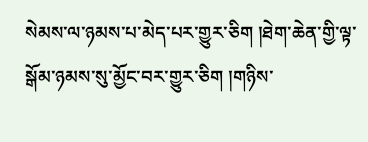སེམས་ལ་ཉམས་པ་མེད་པར་གྱུར་ཅིག །ཐེག་ཆེན་གྱི་ལྟ་སྒོམ་ཉམས་སུ་མྱོང་བར་གྱུར་ཅིག །གཉིས་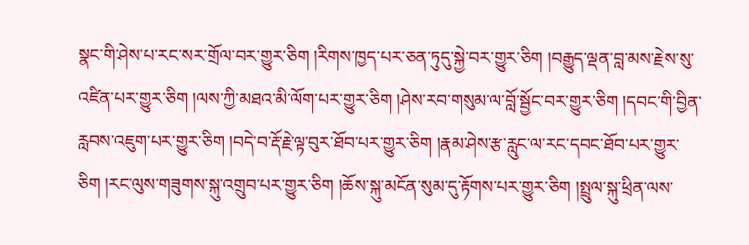སྣང་གི་ཤེས་པ་རང་སར་གྲོལ་བར་གྱུར་ཅིག །རིགས་ཁྱད་པར་ཅན་ཏུདུ་སྐྱེ་བར་གྱུར་ཅིག །བརྒྱུད་ལྡན་བླ་མས་རྗེས་སུ་འཛིན་པར་གྱུར་ཅིག །ལས་ཀྱི་མཐའ་མི་ལོག་པར་གྱུར་ཅིག །ཤེས་རབ་གསུམ་ལ་བློ་སྦྱོང་བར་གྱུར་ཅིག །དབང་གི་བྱིན་རླབས་འཇུག་པར་གྱུར་ཅིག །བདེ་བ་རྡོ་རྗེ་ལྟ་བུར་ཐོབ་པར་གྱུར་ཅིག །རྣམ་ཤེས་རྩ་རླུང་ལ་རང་དབང་ཐོབ་པར་གྱུར་ཅིག །རང་ལུས་གཟུགས་སྐུ་འགྲུབ་པར་གྱུར་ཅིག །ཆོས་སྐུ་མངོན་སུམ་དུ་རྟོགས་པར་གྱུར་ཅིག །སྤྲུལ་སྐུ་ཕྲིན་ལས་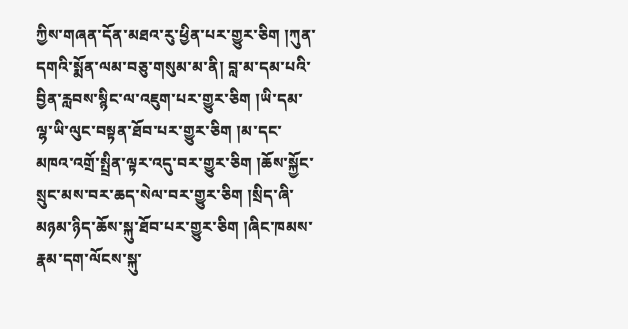ཀྱིས་གཞན་དོན་མཐའ་རུ་ཕྱིན་པར་གྱུར་ཅིག །ཀུན་དགའི་སྨོན་ལམ་བཅུ་གསུམ་མ་ནི། བླ་མ་དམ་པའི་བྱིན་རླབས་སྙིང་ལ་འཇུག་པར་གྱུར་ཅིག །ཡི་དམ་ལྷ་ཡི་ལུང་བསྟན་ཐོབ་པར་གྱུར་ཅིག །མ་དང་མཁའ་འགྲོ་སྤྲིན་ལྟར་འདུ་བར་གྱུར་ཅིག །ཆོས་སྐྱོང་སྲུང་མས་བར་ཆད་སེལ་བར་གྱུར་ཅིག །སྲིད་ཞི་མཉམ་ཉིད་ཆོས་སྐུ་ཐོབ་པར་གྱུར་ཅིག །ཞིང་ཁམས་རྣམ་དག་ལོངས་སྐུ་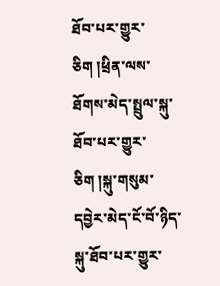ཐོབ་པར་གྱུར་ཅིག །ཕྲིན་ལས་ཐོགས་མེད་སྤྲུལ་སྐུ་ཐོབ་པར་གྱུར་ཅིག །སྐུ་གསུམ་དབྱེར་མེད་ངོ་བོ་ཉིད་སྐུ་ཐོབ་པར་གྱུར་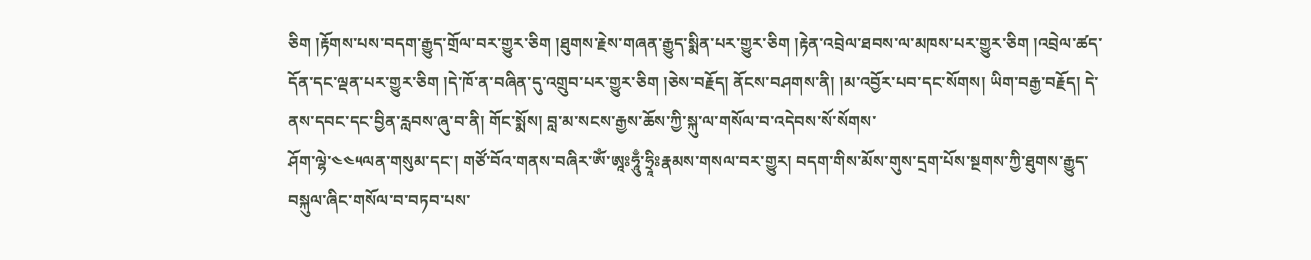ཅིག །རྟོགས་པས་བདག་རྒྱུད་གྲོལ་བར་གྱུར་ཅིག །ཐུགས་རྗེས་གཞན་རྒྱུད་སྨིན་པར་གྱུར་ཅིག །རྟེན་འབྲེལ་ཐབས་ལ་མཁས་པར་གྱུར་ཅིག །འབྲེལ་ཚད་དོན་དང་ལྡན་པར་གྱུར་ཅིག །དེ་ཁོ་ན་བཞིན་དུ་འགྲུབ་པར་གྱུར་ཅིག །ཅེས་བརྗོད། ནོངས་བཤགས་ནི། །མ་འབྱོར་པབ་དང་སོགས། ཡིག་བརྒྱ་བརྗོད། དེ་ནས་དབང་དང་བྱིན་རླབས་ཞུ་བ་ནི། གོང་སྨོས། བླ་མ་སངས་རྒྱས་ཆོས་ཀྱི་སྐུ་ལ་གསོལ་བ་འདེབས་སོ་སོགས་
ཤོག་ལྷེ་༤༤༥ལན་གསུམ་དང་། གཙོ་བོའ་གནས་བཞིར་ༀ་ཨཱཿཧཱུྃ་ཧྲཱིཿརྣམས་གསལ་བར་གྱུར། བདག་གིས་མོས་གུས་དྲག་པོས་སྔགས་ཀྱི་ཐུགས་རྒྱུད་བསྐུལ་ཞིང་གསོལ་བ་བཏབ་པས་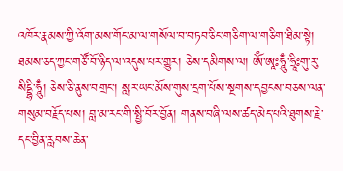འཁོར་རྣམས་ཀྱི་འོག་མས་གོང་མ་ལ་གསོལ་བ་བཏབ་ཅིང་གཅིག་ལ་གཅིག་ཐིམ་སྟེ། ཐམས་ཅད་ཀྱང་གཙོ་བོ་ཉིད་ལ་འདུས་པར་གྱུར། ཅེས་དམིགས་ལ། ༀ་ཨཱཿཧཱུྃ་ཧྲཱིཿགུ་རུ་སིདྡྷི་ཧཱུྃ། ཅེས་ཅི་ནུས་བགྲང་། སླར་ཡང་མོས་གུས་དྲག་པོས་སྔགས་དབྱངས་བཅས་ལན་གསུམ་བརྗོད་པས། བླ་མ་རང་གི་སྤྱི་བོར་བྱོན། གནས་བཞི་ལས་ཚད་མེད་པའི་ཐུགས་རྗེ་དང་བྱིན་རླབས་ཆེན་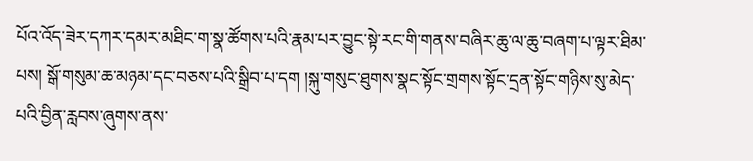པོའ་འོད་ཟེར་དཀར་དམར་མཐིང་ག་སྣ་ཚོགས་པའི་རྣམ་པར་བྱུང་སྟེ་རང་གི་གནས་བཞིར་ཆུ་ལ་ཆུ་བཞག་པ་ལྟར་ཐིམ་པས། སྒོ་གསུམ་ཆ་མཉམ་དང་བཅས་པའི་སྒྲིབ་པ་དག །སྐུ་གསུང་ཐུགས་སྣང་སྟོང་གྲགས་སྟོང་དྲན་སྟོང་གཉིས་སུ་མེད་པའི་བྱིན་རླབས་ཞུགས་ནས་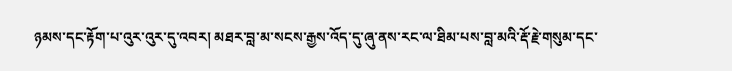ཉམས་དང་རྟོག་པ་འུར་འུར་དུ་འབར། མཐར་བླ་མ་སངས་རྒྱས་འོད་དུ་ཞུ་ནས་རང་ལ་ཐིམ་པས་བླ་མའི་རྡོ་རྗེ་གསུམ་དང་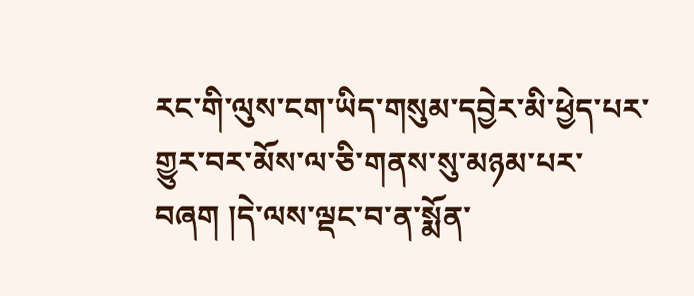རང་གི་ལུས་ངག་ཡིད་གསུམ་དབྱེར་མི་ཕྱེད་པར་གྱུར་བར་མོས་ལ་ཅི་གནས་སུ་མཉམ་པར་བཞག །དེ་ལས་ལྡང་བ་ན་སྨོན་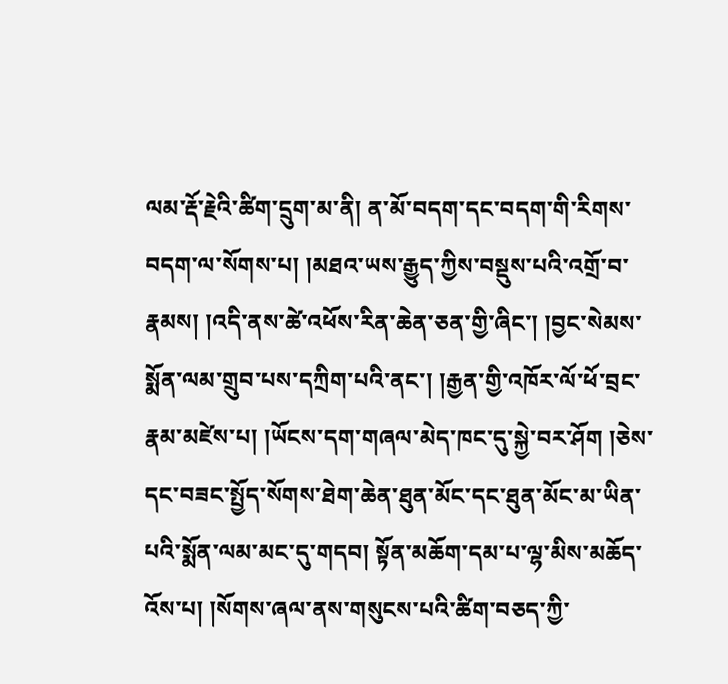ལམ་རྡོ་རྗེའི་ཚིག་དྲུག་མ་ནི། ན་མོ་བདག་དང་བདག་གི་རིགས་བདག་ལ་སོགས་པ། །མཐའ་ཡས་རྒྱུད་ཀྱིས་བསྡུས་པའི་འགྲོ་བ་རྣམས། །འདི་ནས་ཚེ་འཕོས་རིན་ཆེན་ཅན་གྱི་ཞིང་། །བྱང་སེམས་སྨོན་ལམ་གྲུབ་པས་དཀྲིག་པའི་ནང་། །རྒྱན་གྱི་འཁོར་ལོ་ཕོ་བྲང་རྣམ་མཛེས་པ། །ཡོངས་དག་གཞལ་མེད་ཁང་དུ་སྐྱེ་བར་ཤོག །ཅེས་དང་བཟང་སྤྱོད་སོགས་ཐེག་ཆེན་ཐུན་མོང་དང་ཐུན་མོང་མ་ཡིན་པའི་སྨོན་ལམ་མང་དུ་གདབ། སྟོན་མཆོག་དམ་པ་ལྷ་མིས་མཆོད་འོས་པ། །སོགས་ཞལ་ནས་གསུངས་པའི་ཚིག་བཅད་ཀྱི་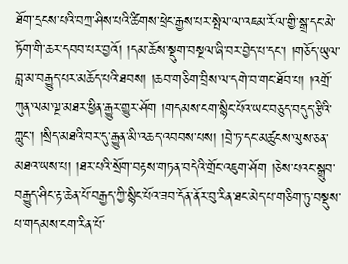ཐོག་དྲངས་པའི་བཀྲ་ཤིས་པའི་ཚིགས་ཕྲེང་རྒྱས་པར་སྤེལ་ལ་འཇམ་རོལ་གྱི་སྒྲ་དང་མེ་ཏོག་གི་ཆར་དབབ་པར་བྱའོ། །དམ་ཆོས་སྡུག་བསྔལ་ཞི་བར་བྱེད་པ་དང་། །གཅོད་ཡུལ་བླ་མ་བརྒྱུད་པར་མཆོད་པའི་ཐབས། །ཆབ་གཅིག་བྲིས་ལ་དགེ་བ་གང་ཐོབ་པ། །འགྲོ་ཀུན་ལམ་ལྔ་མཐར་ཕྱིན་རྒྱུར་གྱུར་ཤོག །གདམས་ངག་སྙིང་པོའ་ཡང་བཅུད་བདུད་རྩིའི་ཀླུང་། །སྲིད་མཐའི་བར་དུ་རྒྱུན་མི་འཆད་འབབས་པས། །བྲེ་ཏ་དང་མཚུངས་ལུས་ཅན་མཐའ་ཡས་པ། །ཐར་པའི་སྲོག་བརྟས་གཏན་བདེའི་གྲོང་འཇུག་ཤོག །ཅེས་པའང་སྒྲུབ་བརྒྱུད་ཤིང་རྟ་ཆེན་པོ་བརྒྱད་ཀྱི་སྙིང་པོའ་ཟབ་དོན་ནོར་བུ་རིན་ཐང་མེད་པ་གཅིག་ཏུ་བསྡུས་པ་གདམས་ངག་རིན་པོ་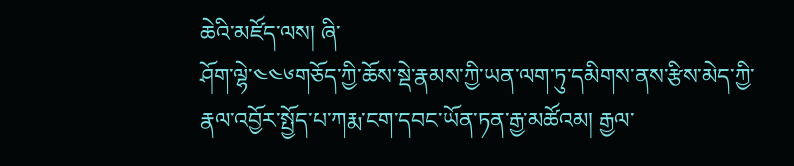ཆེའི་མཛོད་ལས། ཞི་
ཤོག་ལྷེ་༤༤༦གཅོད་ཀྱི་ཆོས་སྡེ་རྣམས་ཀྱི་ཡན་ལག་ཏུ་དམིགས་ནས་རྩིས་མེད་ཀྱི་རྣལ་འབྱོར་སྤྱོད་པ་ཀརྨ་ངག་དབང་ཡོན་ཏན་རྒྱ་མཚོའམ། རྒྱལ་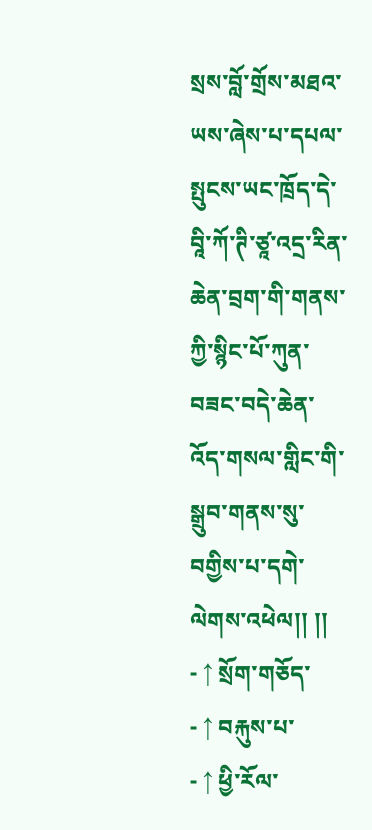སྲས་བློ་གྲོས་མཐའ་ཡས་ཞེས་པ་དཔལ་སྤུངས་ཡང་ཁྲོད་དེ་བཱི་ཀོ་ཊི་ཙཱ་འདྲ་རིན་ཆེན་བྲག་གི་གནས་ཀྱི་སྙིང་པོ་ཀུན་བཟང་བདེ་ཆེན་འོད་གསལ་གླིང་གི་སྒྲུབ་གནས་སུ་བགྱིས་པ་དགེ་ལེགས་འཕེལ།། །།
- ↑ སྲོག་གཅོད་
- ↑ བརྐུས་པ་
- ↑ ཕྱི་རོལ་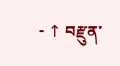- ↑ བརྫུན་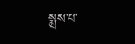སྨྲས་པ་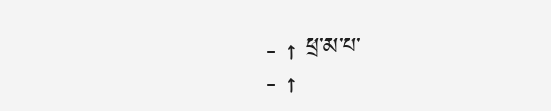- ↑ ཕྲ་མ་པ་
- ↑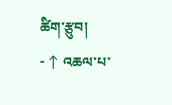ཚིག་རྩུབ།
- ↑ འཆལ་པ་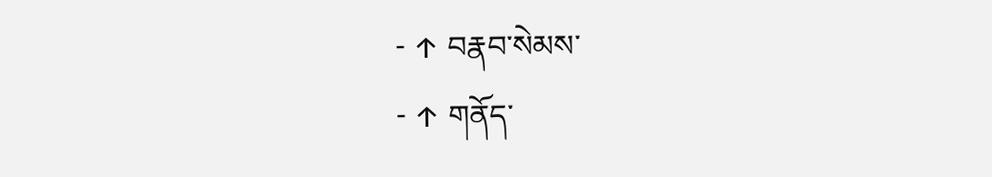- ↑ བརྣབ་སེམས་
- ↑ གནོད་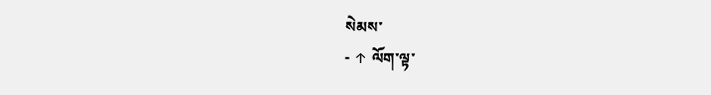སེམས་
- ↑ ལོག་ལྟ་